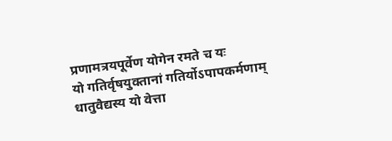प्रणामत्रयपूर्वेण योगेन रमते च यः
यो गतिर्वृषयुक्तानां गतिर्योऽपापकर्मणाम्
धातुवैद्यस्य यो वेत्ता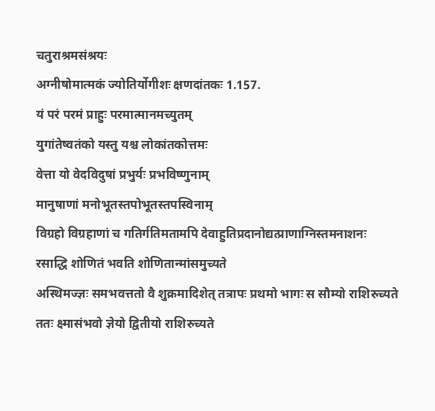चतुराश्रमसंश्रयः
अग्नीषोमात्मकं ज्योतिर्योगीशः क्षणदांतकः 1.157.
यं परं परमं प्राहुः परमात्मानमच्युतम्
युगांतेष्वतंको यस्तु यश्च लोकांतकोत्तमः
वेत्ता यो वेदविदुषां प्रभुर्यः प्रभविष्णुनाम्
मानुषाणां मनोभूतस्तपोभूतस्तपस्विनाम्
विग्रहो विग्रहाणां च गतिर्गतिमतामपि देवाहुतिप्रदानोद्यत्प्राणाग्निस्तमनाशनः
रसाद्धि शोणितं भवति शोणितान्मांसमुच्यते
अस्थिमज्ज्ञः समभवत्ततो वै शुक्रमादिशेत् तत्रापः प्रथमो भागः स सौम्यो राशिरुच्यते
ततः क्ष्मासंभवो ज्ञेयो द्वितीयो राशिरुच्यते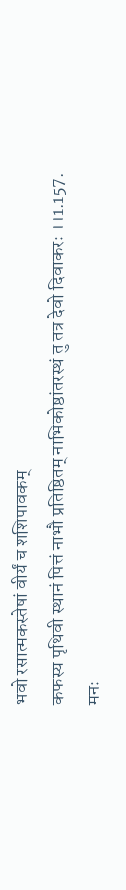भवो रसात्मकस्तेषां वीर्यं च शशिपावकम्
कफस्य पृथिवी स्थानं पित्तं नाभौ प्रतिष्ठितम् नाभिकोष्ठांतरस्थं तु तत्र देवो दिवाकरः ।।1.157.
मनः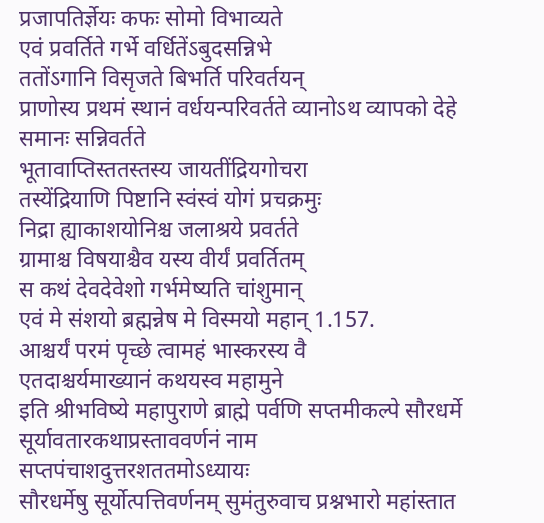प्रजापतिर्ज्ञेयः कफः सोमो विभाव्यते
एवं प्रवर्तिते गर्भे वर्धितेंऽबुदसन्निभे
ततोंऽगानि विसृजते बिभर्ति परिवर्तयन्
प्राणोस्य प्रथमं स्थानं वर्धयन्परिवर्तते व्यानोऽथ व्यापको देहे समानः सन्निवर्तते
भूतावाप्तिस्ततस्तस्य जायतींद्रियगोचरा
तस्येंद्रियाणि पिष्टानि स्वंस्वं योगं प्रचक्रमुः
निद्रा ह्याकाशयोनिश्च जलाश्रये प्रवर्तते
ग्रामाश्च विषयाश्चैव यस्य वीर्यं प्रवर्तितम्
स कथं देवदेवेशो गर्भमेष्यति चांशुमान्
एवं मे संशयो ब्रह्मन्नेष मे विस्मयो महान् 1.157.
आश्चर्यं परमं पृच्छे त्वामहं भास्करस्य वै
एतदाश्चर्यमाख्यानं कथयस्व महामुने
इति श्रीभविष्ये महापुराणे ब्राह्मे पर्वणि सप्तमीकल्पे सौरधर्मे सूर्यावतारकथाप्रस्ताववर्णनं नाम सप्तपंचाशदुत्तरशततमोऽध्यायः
सौरधर्मेषु सूर्योत्पत्तिवर्णनम् सुमंतुरुवाच प्रश्नभारो महांस्तात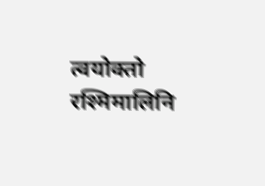त्वयोक्तो रश्मिमालिनि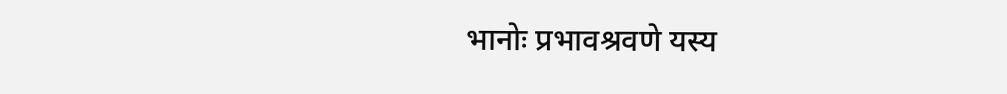भानोः प्रभावश्रवणे यस्य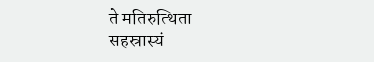ते मतिरुत्थिता
सहस्रास्यं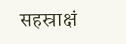सहस्राक्षं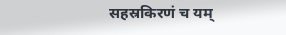सहस्रकिरणं च यम्